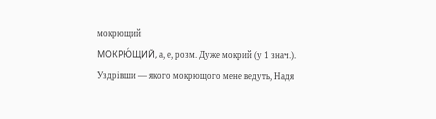мокрющий
МОКРЮ́ЩИЙ, а, е, розм. Дуже мокрий (у 1 знач.).
Уздрівши — якого мокрющого мене ведуть, Надя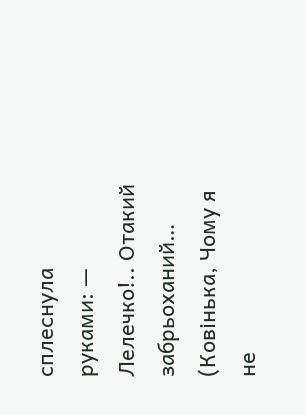сплеснула руками: — Лелечко!.. Отакий забрьоханий… (Ковінька, Чому я не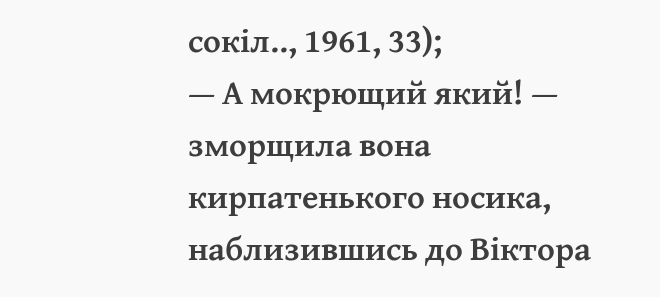сокіл.., 1961, 33);
— А мокрющий який! — зморщила вона кирпатенького носика, наблизившись до Віктора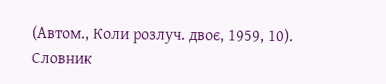(Автом., Коли розлуч. двоє, 1959, 10).
Словник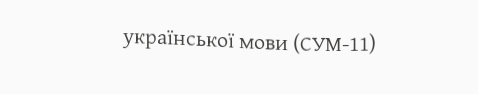української мови (СУМ-11)